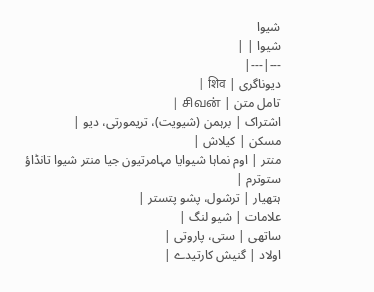شیوا
شیوا | |
---|---|
دیوناگری | शिव |
تامل متن | சிவன் |
اشتراک | برہمن (شیویت)، تریمورتی، دیو |
مسکن | کیلاش |
منتر | اوم نماہا شیوایا مہامرتیون جیا منتر شیوا تانڈاؤ ستوترم |
ہتھیار | ترشول، پشو پتستر |
علامات | شیو لنگ |
ساتھی | ستی، پاروتی |
اولاد | گنیش کارتیدے |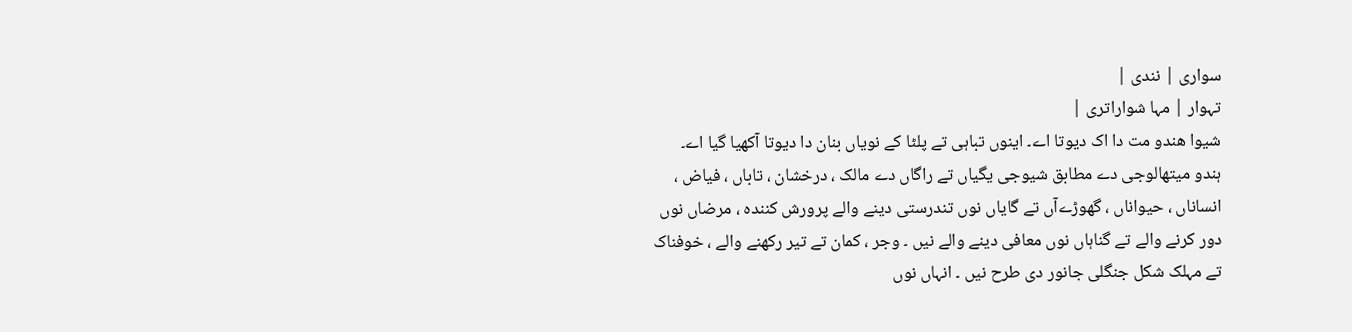سواری | نندی |
تہوار | مہا شواراتری |
شیوا ھندو مت دا اک دیوتا اے۔ اینوں تباہی تے پلٹا کے نویاں بنان دا دیوتا آکھیا گیا اے۔
ہندو میتھالوجی دے مطابق شیوجی یگیاں تے راگاں دے مالک ، درخشان ، تاباں ، فیاض ، انساناں ، حیواناں ، گھوڑےآں تے گایاں نوں تندرستی دینے والے پرورش کنندہ ، مرضاں نوں دور کرنے والے تے گناہاں نوں معافی دینے والے نيں ۔ وجر ، کمان تے تیر رکھنے والے ، خوفناک تے مہلک شکل جنگلی جانور دی طرح نيں ۔ انہاں نوں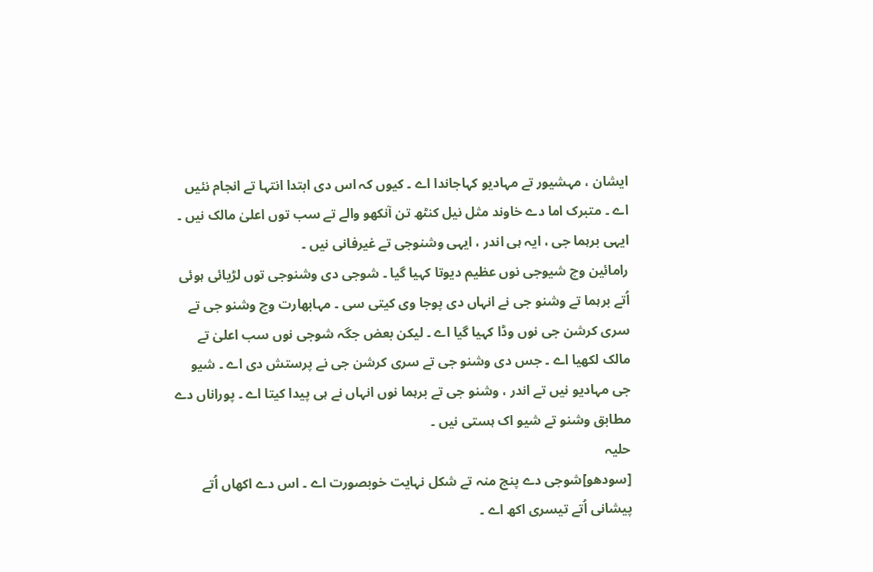ایشان ، مہشیور تے مہادیو کہاجاندا اے ۔ کیوں کہ اس دی ابتدا انتہا تے انجام نئيں اے ۔ متبرک اما دے خاوند مثل نیل کنٹھ تن آنکھو والے تے سب توں اعلیٰ مالک نيں ۔ ایہی برہما جی ، ایہ ہی اندر ، ایہی وشنوجی تے غیرفانی نيں ۔
رامائین وچ شیوجی نوں عظیم دیوتا کہیا گیا ۔ شوجی دی وشنوجی توں لڑیائی ہوئی اُتے برہما تے وشنو جی نے انہاں دی پوجا وی کيتی سی ۔ مہابھارت وچ وشنو جی تے سری کرشن جی نوں وڈا کہیا گیا اے ۔ لیکن بعض جگہ شوجی نوں سب اعلیٰ تے مالک لکھیا اے ۔ جس دی وشنو جی تے سری کرشن جی نے پرستش دی اے ۔ شیو جی مہادیو نيں تے اندر ، وشنو جی تے برہما نوں انہاں نے ہی پیدا کيتا اے ۔ پوراناں دے مطابق وشنو تے شیو اک ہستی نيں ۔
حلیہ
[سودھو]شوجی دے پنج منہ تے شکل نہایت خوبصورت اے ۔ اس دے اکھاں اُتے پیشانی اُتے تیسری اکھ اے ۔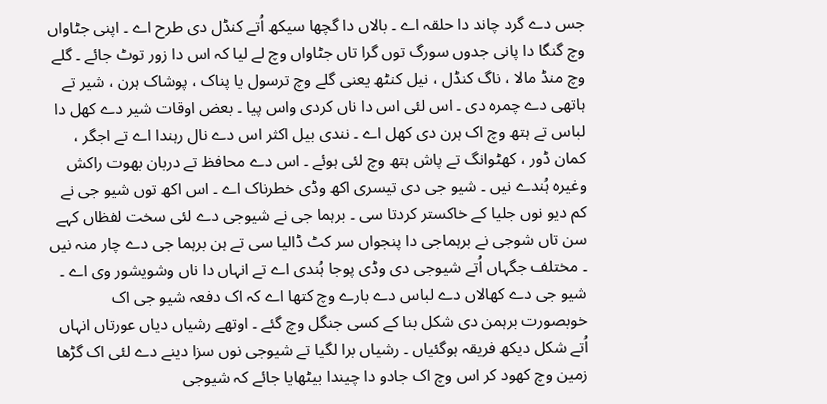جس دے گرد چاند دا حلقہ اے ۔ بالاں دا گچھا سیکھ اُتے کنڈل دی طرح اے ۔ اپنی جٹاواں وچ گنگا دا پانی جدوں سورگ توں گرا تاں جٹاواں وچ لے لیا کہ اس دا زور توٹ جائے ۔ گلے وچ منڈ مالا ، ناگ کنڈل ، نیل کنٹھ یعنی گلے وچ ترسول یا پناک ، پوشاک ہرن ، شیر تے ہاتھی دے چمرہ دی ۔ اس لئی اس دا ناں کردی واس پيا ۔ بعض اوقات شیر دے کھل دا لباس تے ہتھ وچ اک ہرن دی کھل اے ۔ نندی بیل اکثر اس دے نال رہندا اے تے اجگر ، کمان ڈور ، کھٹوانگ تے پاش ہتھ وچ لئی ہوئے ۔ اس دے محافظ تے دربان بھوت راکش وغیرہ ہُندے نيں ۔ شیو جی دی تیسری اکھ وڈی خطرناک اے ۔ اس اکھ توں شیو جی نے کم دیو نوں جلیا کے خاکستر کردتا سی ۔ برہما جی نے شیوجی دے لئی سخت لفظاں کہے سن تاں شوجی نے برہماجی دا پنجواں سر کٹ ڈالیا سی تے ہن برہما جی دے چار منہ نيں ۔ مختلف جگہاں اُتے شیوجی دی وڈی پوجا ہُندی اے تے انہاں دا ناں وشویشور وی اے ۔
شیو جی دے کھالاں دے لباس دے بارے وچ کتھا اے کہ اک دفعہ شیو جی اک خوبصورت برہمن دی شکل بنا کے کسی جنگل وچ گئے ۔ اوتھے رشیاں دیاں عورتاں انہاں اُتے شکل دیکھ فریقہ ہوگئياں ۔ رشیاں برا لگیا تے شیوجی نوں سزا دینے دے لئی اک گڑھا زمین وچ کھود کر اس وچ اک جادو دا چیندا بیٹھایا جائے کہ شیوجی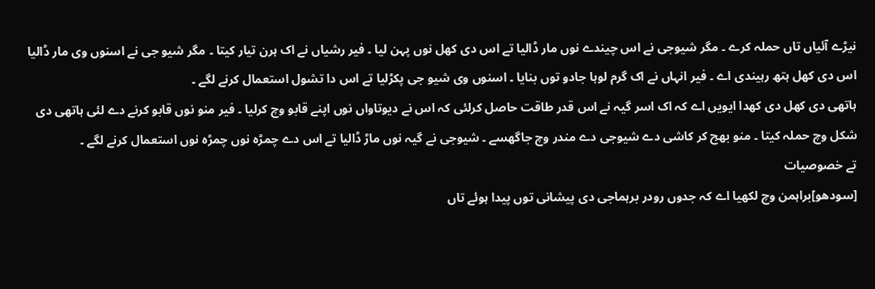نیڑے آئیاں تاں حملہ کرے ۔ مگر شیوجی نے اس چیندے نوں مار ڈالیا تے اس دی کھل نوں پہن لیا ۔ فیر رشیاں نے اک ہرن تیار کيتا ۔ مگر شیو جی نے اسنوں وی مار ڈالیا اس دی کھل ہتھ رہیندی اے ۔ فیر انہاں نے اک گرم لوہا جادو توں بنایا ۔ اسنوں وی شیو جی پکڑلیا تے اس دا تشول استعمال کرنے لگے ۔
ہاتھی دی کھل دی کھدا ایويں اے کہ اک اسر گیہ نے اس قدر طاقت حاصل کرلئی کہ اس نے دیوتاواں نوں اپنے قابو وچ کرلیا ۔ فیر منو نوں قابو کرنے دے لئی ہاتھی دی شکل وچ حملہ کيتا ۔ منو بھج کر کاشی دے شیوجی دے مندر وچ جاگھسے ۔ شیوجی نے گیہ نوں ماڑ ڈالیا تے اس دے چمڑہ نوں چمڑہ نوں استعمال کرنے لگے ۔
تے خصوصیات
[سودھو]براہمن وچ لکھیا اے کہ جدوں رودر برہماجی دی پیشانی توں پیدا ہوئے تاں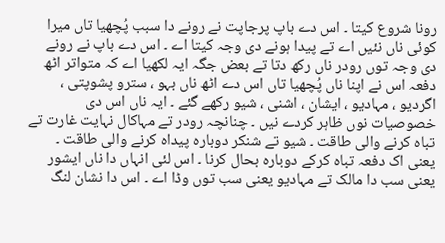رونا شروع کيتا ۔ اس دے باپ پرجاپت نے رونے دا سبب پُچھیا تاں میرا کوئی ناں نئيں اے تے پیدا ہونے دی وجہ کيتا اے ۔ اس دے باپ نے رونے دی وجہ توں رودر ناں رکھ دتا تے بعض جگہ ایہ لکھیا اے کہ متواتر اٹھ دفعہ اس نے اپنا ناں پُچھیا تاں اس دے اٹھ ناں بہو ، سترو پشوپتی ، اگردیو ، مہادیو ، ایشان ، اشنی ، شیو رکھے گئے ۔ ایہ ناں اس دی خصوصیات نوں ظاہر کردے نيں ۔ چنانچہ رودر تے مہاکال نہایت غارت تے تباہ کرنے والی طاقت ۔ شیو تے شنکر دوبارہ پیداہ کرنے والی طاقت ۔ یعنی اک دفعہ تباہ کرکے دوبارہ بحال کرنا ۔ اس لئی انہاں دا ناں ایشور یعنی سب دا مالک تے مہادیو یعنی سب توں وڈا اے ۔ اس دا نشان لنگ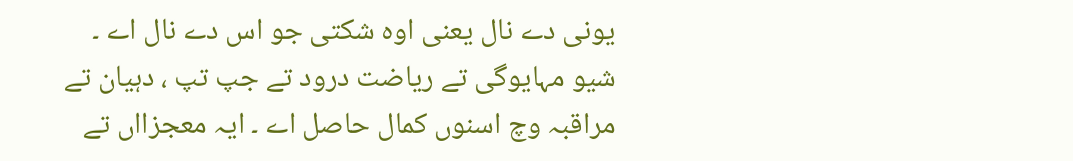یونی دے نال یعنی اوہ شکتی جو اس دے نال اے ۔ شیو مہایوگی تے ریاضت درود تے جپ تپ ، دہیان تے مراقبہ وچ اسنوں کمال حاصل اے ۔ ایہ معجزااں تے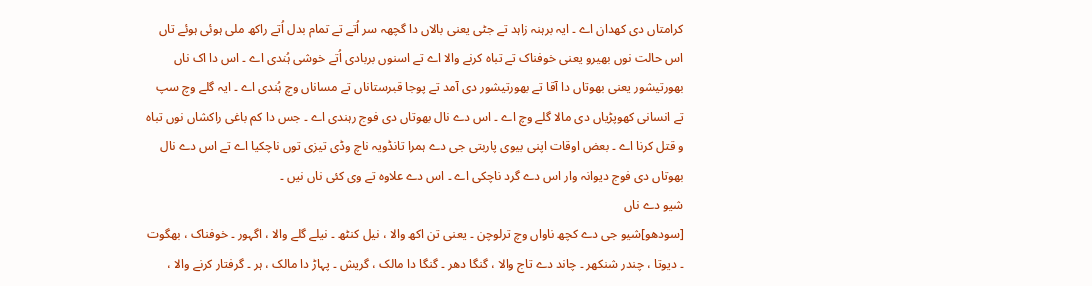کرامتاں دی کھدان اے ۔ ایہ برہنہ زاہد تے جٹی یعنی بالاں دا گچھہ سر اُتے تے تمام بدل اُتے راکھ ملی ہوئی ہوئے تاں اس حالت نوں بھیرو یعنی خوفناک تے تباہ کرنے والا اے تے اسنوں بربادی اُتے خوشی ہُندی اے ۔ اس دا اک ناں بھورتیشور یعنی بھوتاں دا آقا تے بھورتیشور دی آمد تے پوجا قبرستاناں تے مساناں وچ ہُندی اے ۔ ایہ گلے وچ سپ تے انسانی کھوپڑیاں دی مالا گلے وچ اے ۔ اس دے نال بھوتاں دی فوج رہندی اے ۔ جس دا کم باغی راکشاں نوں تباہ و قتل کرنا اے ۔ بعض اوقات اپنی بیوی پاربتی جی دے ہمرا تانڈویہ ناچ وڈی تیزی توں ناچکيا اے تے اس دے نال بھوتاں دی فوج دیوانہ وار اس دے گرد ناچکی اے ۔ اس دے علاوہ تے وی کئی ناں نيں ۔
شیو دے ناں
[سودھو]شیو جی دے کچھ ناواں وچ ترلوچن ۔ یعنی تن اکھ والا ، نیل کنٹھ ۔ نیلے گلے والا ، اگہور ۔ خوفناک ، بھگوت ۔ دیوتا ، چندر شنکھر ۔ چاند دے تاج والا ، گنگا دھر ۔ گنگا دا مالک ، گریش ۔ پہاڑ دا مالک ، ہر ۔ گرفتار کرنے والا ،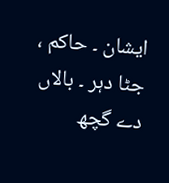ایشان ۔ حاکم ، جٹا دہر ۔ بالاں دے گچھ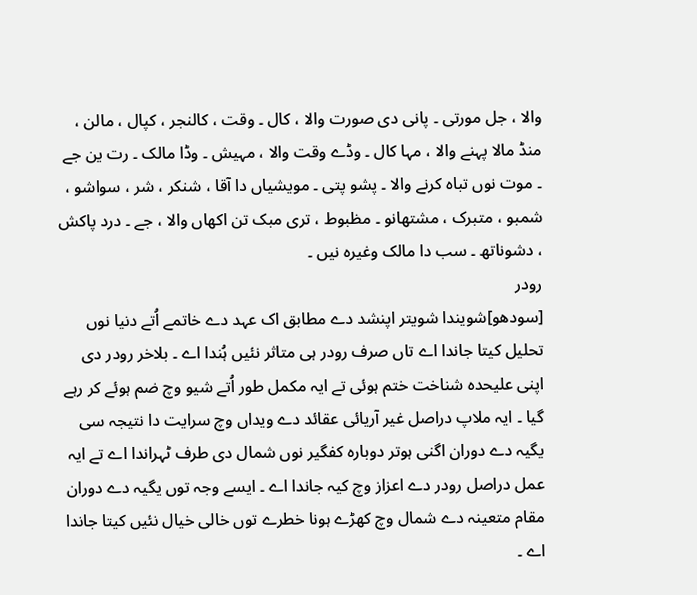والا ، جل مورتی ۔ پانی دی صورت والا ، کال ۔ وقت ، کالنجر ، کپال ، مالن ، منڈ مالا پہنے والا ، مہا کال ۔ وڈے وقت والا ، مہیش ۔ وڈا مالک ۔ رت ین جے ۔ موت نوں تباہ کرنے والا ۔ پشو پتی ۔ مویشیاں دا آقا ، شنکر ، شر ، سواشو ، شمبو ، متبرک ، مشتھانو ۔ مظبوط ، تری مبک تن اکھاں والا ، جے ۔ درد پاکش ، دشوناتھ ۔ سب دا مالک وغیرہ نيں ۔
رودر
[سودھو]شویندا شویتر اپنشد دے مطابق اک عہد دے خاتمے اُتے دنیا نوں تحلیل کيتا جاندا اے تاں صرف رودر ہی متاثر نئيں ہُندا اے ۔ بلاخر رودر دی اپنی علیحدہ شناخت ختم ہوئی تے ایہ مکمل طور اُتے شیو وچ ضم ہوئے کر رہے گیا ۔ ایہ ملاپ دراصل غیر آریائی عقائد دے ویداں وچ سرایت دا نتیجہ سی یگیہ دے دوران اگنی ہوتر دوبارہ کفگیر نوں شمال دی طرف ٹہراندا اے تے ایہ عمل دراصل رودر دے اعزاز وچ کیہ جاندا اے ۔ ايسے وجہ توں یگیہ دے دوران مقام متعینہ دے شمال وچ کھڑے ہونا خطرے توں خالی خیال نئيں کيتا جاندا اے ۔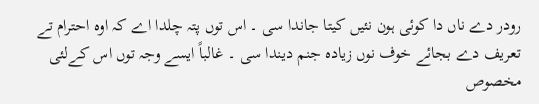رودر دے ناں دا کوئی ہون نئيں کيتا جاندا سی ۔ اس توں پتہ چلدا اے کہ اوہ احترام تے تعریف دے بجائے خوف نوں زیادہ جنم دیندا سی ۔ غالباً ايسے وجہ توں اس کےلئی مخصوص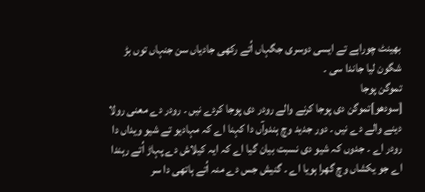بھینٹ چوراہے تے ایسی دوسری جگہاں اُتے رکھی جادیاں سن جنہاں توں بڑ شگون لیا جاندا سی ۔
تموگن پوجا
[سودھو]تموگن دی پوجا کرنے والے رودر دی پوجا کردے نيں ۔ رودر دے معنی رولا دینے والے دے نيں ۔ دور جدید وچ ہندوآں دا کہنا اے کہ مہادیو تے شیو ویداں دا رودر اے ۔ جدوں کہ شیو دی نسبت بیان گیا اے کہ ایہ کیلاش دے پہاڑ اُتے رہندا اے جو یکشاں وچ گھرا ہويا اے ۔ گنیش جس دے منہ اُتے ہاتھی دا سر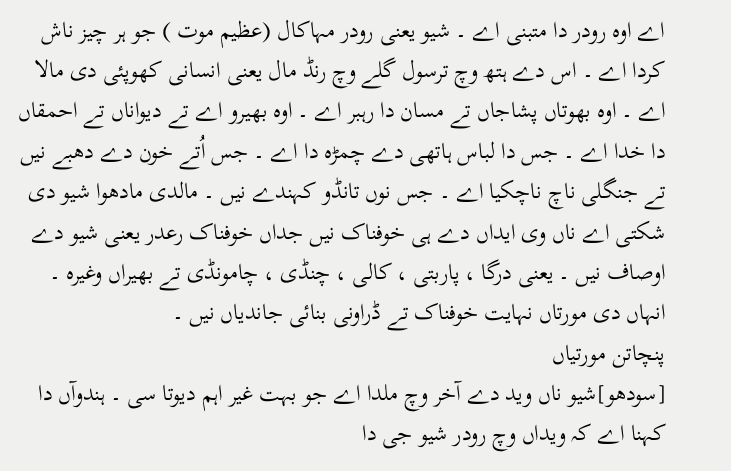اے اوہ رودر دا متبنی اے ۔ شیو یعنی رودر مہاکال (عظیم موت ) جو ہر چیز ناش کردا اے ۔ اس دے ہتھ وچ ترسول گلے وچ رنڈ مال یعنی انسانی کھوپئی دی مالا اے ۔ اوہ بھوتاں پشاجاں تے مسان دا رہبر اے ۔ اوہ بھیرو اے تے دیواناں تے احمقاں دا خدا اے ۔ جس دا لباس ہاتھی دے چمڑہ دا اے ۔ جس اُتے خون دے دھبے نيں تے جنگلی ناچ ناچکيا اے ۔ جس نوں تانڈو کہندے نيں ۔ مالدی مادھوا شیو دی شکتی اے ناں وی ایداں دے ہی خوفناک نيں جداں خوفناک رعدر یعنی شیو دے اوصاف نيں ۔ یعنی درگا ، پاربتی ، کالی ، چنڈی ، چامونڈی تے بھیراں وغیرہ ۔ انہاں دی مورتاں نہایت خوفناک تے ڈراونی بنائی جاندیاں نيں ۔
پنچاتن مورتیاں
[سودھو]شیو ناں وید دے آخر وچ ملدا اے جو بہت غیر اہم دیوتا سی ۔ ہندوآں دا کہنا اے کہ ویداں وچ رودر شیو جی دا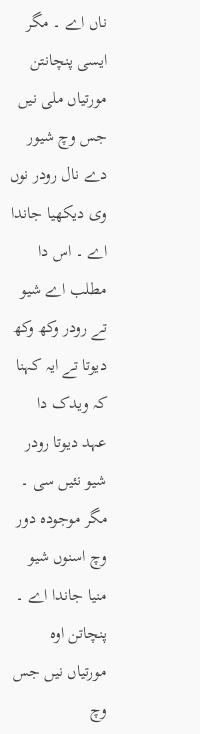ناں اے ۔ مگر ایسی پنچانتن مورتیاں ملی نيں جس وچ شیور دے نال رودر نوں وی دیکھیا جاندا اے ۔ اس دا مطلب اے شیو تے رودر وکھ وکھ دیوتا تے ایہ کہنا کہ ویدک دا عہد دیوتا رودر شیو نئيں سی ۔ مگر موجودہ دور وچ اسنوں شیو منیا جاندا اے ۔ پنچاتن اوہ مورتیاں نيں جس وچ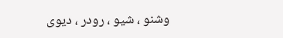وشنو ، شیو ، رودر ، دیوی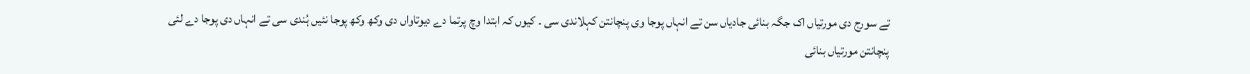تے سورج دی مورتیاں اک جگہ بنائی جادیاں سن تے انہاں پوجا وی پنچانتن کہلاندی سی ۔ کیوں کہ ابتدا وچ پرتما دے دیوتاواں دی وکھ وکھ پوجا نئيں ہُندی سی تے انہاں دی پوجا دے لئی پنچانتن مورتیاں بنائی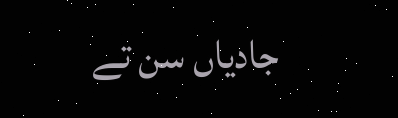جادیاں سن تے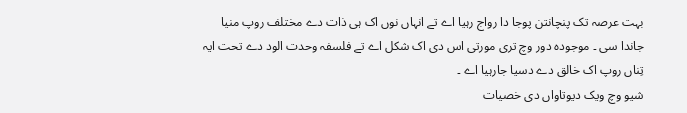بہت عرصہ تک پنچانتن پوجا دا رواج رہیا اے تے انہاں نوں اک ہی ذات دے مختلف روپ منیا جاندا سی ۔ موجودہ دور وچ تری مورتی اس دی اک شکل اے تے فلسفہ وحدت الود دے تحت ایہ تِناں روپ اک خالق دے دسیا جارہیا اے ۔
شیو وچ ویک دیوتاواں دی خصیات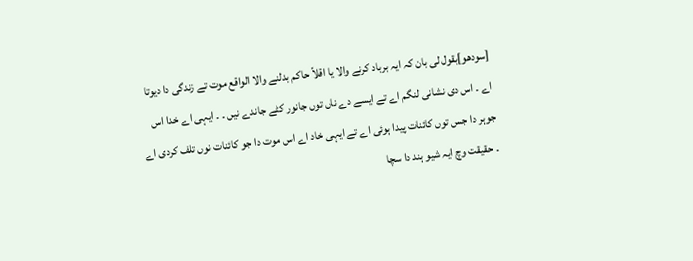[سودھو]بقول لی بان کہ ایہ برباد کرنے والا یا اقلاً حاکم بدلنے والا الواقع موت تے زندگی دا دیوتا اے ۔ اس دی نشانی لنگم اے تے ايسے دے ناں توں جانور کٹے جاندے نيں ۔ ۔ ایہی اے خدا اس جوہر دا جس توں کائنات پیدا ہوئی اے تے ایہی خاد اے اس موت دا جو کائنات نوں تلف کردی اے ۔ حقیقت وچ ایہ شیو ہند دا سچا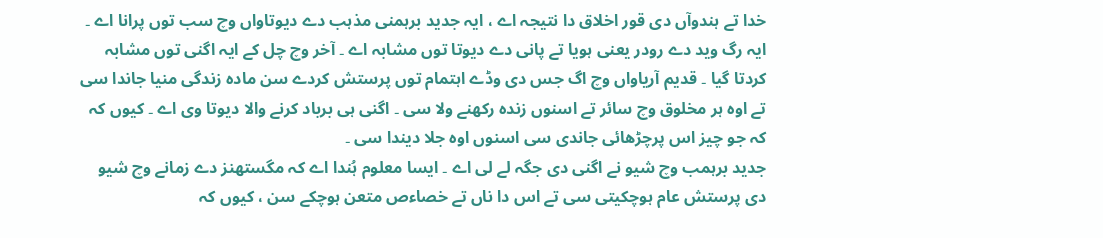خدا تے ہندوآں دی قور اخلاق دا نتیجہ اے ، ایہ جدید برہمنی مذہب دے دیوتاواں وچ سب توں پرانا اے ۔ ایہ رگ وید دے رودر یعنی ہويا تے پانی دے دیوتا توں مشابہ اے ۔ آخر وچ چل کے ایہ اگنی توں مشابہ کردتا گیا ۔ قدیم آریاواں وچ اگ جس دی وڈے اہتمام توں پرستش کردے سن مادہ زندگی منیا جاندا سی تے اوہ ہر مخلوق وچ سائر تے اسنوں زندہ رکھنے ولا سی ۔ اگنی ہی برباد کرنے والا دیوتا وی اے ۔ کیوں کہ کہ جو چیز اس پرچڑھائی جاندی سی اسنوں اوہ جلا دیندا سی ۔
جدید برہمب وچ شیو نے اگنی دی جگہ لے لی اے ۔ ایسا معلوم ہُندا اے کہ مگستھنز دے زمانے وچ شیو دی پرستش عام ہوچکيتی سی تے اس دا ناں تے خصاءص متعن ہوچکے سن ، کیوں کہ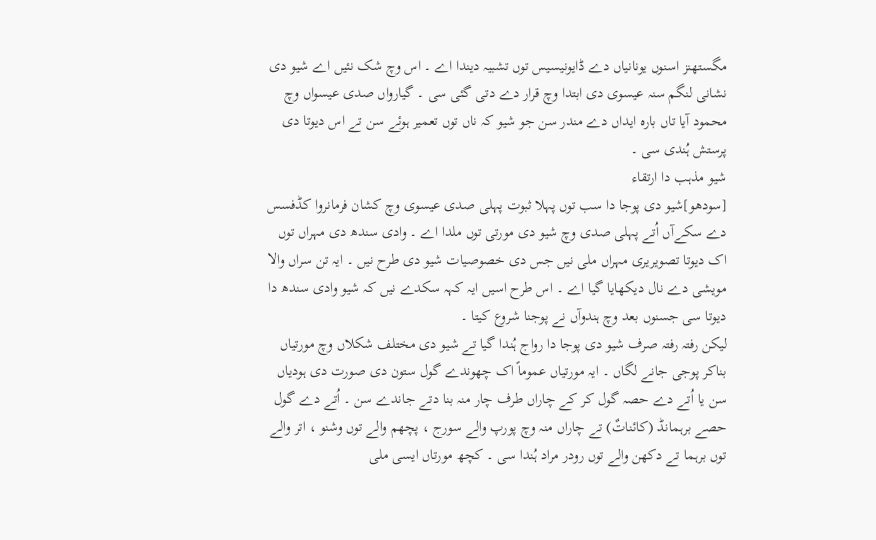مگستھنز اسنوں یونانیاں دے ڈایونیسیس توں تشبیہ دیندا اے ۔ اس وچ شک نئيں اے شیو دی نشانی لنگم سنہ عیسوی دی ابتدا وچ قرار دے دتی گئی سی ۔ گیارواں صدی عیسواں وچ محمود آیا تاں بارہ ایداں دے مندر سن جو شیو کہ ناں توں تعمیر ہوئے سن تے اس دیوتا دی پرستش ہُندی سی ۔
شیو مذہب دا ارتقاء
[سودھو]شیو دی پوجا دا سب توں پہلا ثبوت پہلی صدی عیسوی وچ کشان فرمانروا کڈفسس دے سکےآں اُتے پہلی صدی وچ شیو دی مورتی توں ملدا اے ۔ وادی سندھ دی مہراں توں اک دیوتا تصویریری مہراں ملی نيں جس دی خصوصیات شیو دی طرح نيں ۔ ایہ تن سراں والا مویشی دے نال دیکھایا گیا اے ۔ اس طرح اسيں ایہ کہہ سکدے نيں کہ شیو وادی سندھ دا دیوتا سی جسنوں بعد وچ ہندوآں نے پوجنا شروع کيتا ۔
لیکن رفتہ رفتہ صرف شیو دی پوجا دا رواج ہُندا گیا تے شیو دی مختلف شکلاں وچ مورتیاں بناکر پوجی جانے لگاں ۔ ایہ مورتیاں عموماً اک چھوندے گول ستون دی صورت دی ہودیاں سن یا اُتے دے حصہ گول کر کے چاراں طرف چار منہ بنا دتے جاندے سن ۔ اُتے دے گول حصے برہمانڈ (کائناتٌ) تے چاراں منہ وچ پورپ والے سورج ، پچھم والے توں وشنو ، اتر والے توں برہما تے دکھن والے توں رودر مراد ہُندا سی ۔ کچھ مورتاں ایسی ملی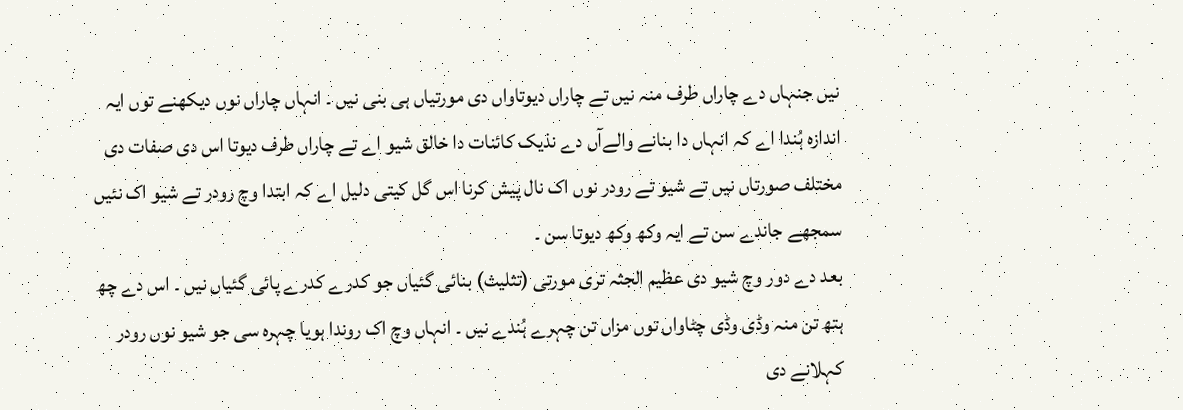نيں جنہاں دے چاراں طرف منہ نيں تے چاراں دیوتاواں دی مورتیاں ہی بنی نيں ۔ انہاں چاراں نوں دیکھنے توں ایہ اندازہ ہُندا اے کہ انہاں دا بنانے والےآں دے نذیک کائنات دا خالق شیو اے تے چاراں طرف دیوتا اس دی صفات دی مختلف صورتاں نيں تے شیو تے رودر نوں اک نال پیش کرنا اس گل کيتی دلیل اے کہ ابتدا وچ رودر تے شیو اک نئيں سمجھے جاندے سن تے ایہ وکھ وکھ دیوتا سن ۔
بعد دے دور وچ شیو دی عظیم الجثہ تری مورتی (تثلیث) بنائی گئياں جو کدرے کدرے پائی گئیاں نيں ۔ اس دے چھ ہتھ تن منہ وڈی وڈی چٹاواں توں مزاں تن چہرے ہُندے نيں ۔ انہاں وچ اک روندا ہويا چہرہ سی جو شیو نوں رودر کہلانے دی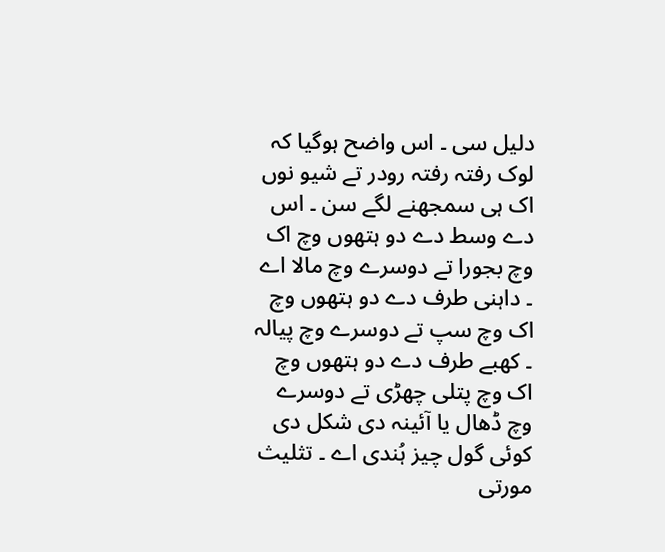دلیل سی ۔ اس واضح ہوگیا کہ لوک رفتہ رفتہ رودر تے شیو نوں اک ہی سمجھنے لگے سن ۔ اس دے وسط دے دو ہتھوں وچ اک وچ بجورا تے دوسرے وچ مالا اے ۔ داہنی طرف دے دو ہتھوں وچ اک وچ سپ تے دوسرے وچ پیالہ ۔ کھبے طرف دے دو ہتھوں وچ اک وچ پتلی چھڑی تے دوسرے وچ ڈھال یا آئینہ دی شکل دی کوئی گول چیز ہُندی اے ۔ تثلیث مورتی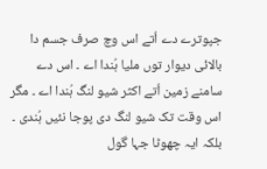جپوترے دے اُتے اس وچ صرف جسم دا بالائی دیوار توں ملیا ہُندا اے ۔ اس دے سامنے زمین اُتے اکثر شیو لنگ ہُندا اے ۔ مگر اس وقت تک شیو لنگ دی پوجا نئيں ہُندی ۔ بلکہ ایہ چھوٹا جہا گول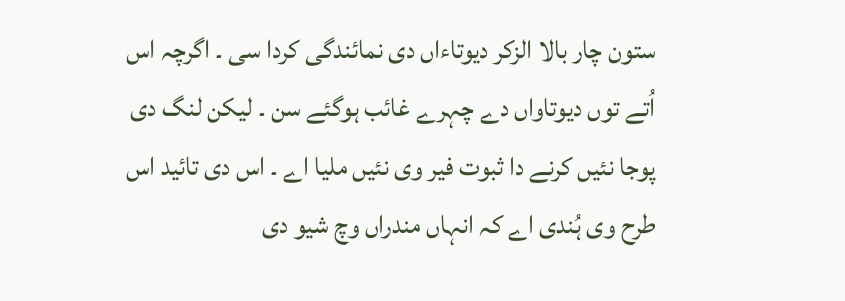ستون چار بالا الزکر دیوتاءاں دی نمائندگی کردا سی ۔ اگرچہ اس اُتے توں دیوتاواں دے چہرے غائب ہوگئے سن ۔ لیکن لنگ دی پوجا نئيں کرنے دا ثبوت فیر وی نئيں ملیا اے ۔ اس دی تائید اس طرح وی ہُندی اے کہ انہاں مندراں وچ شیو دی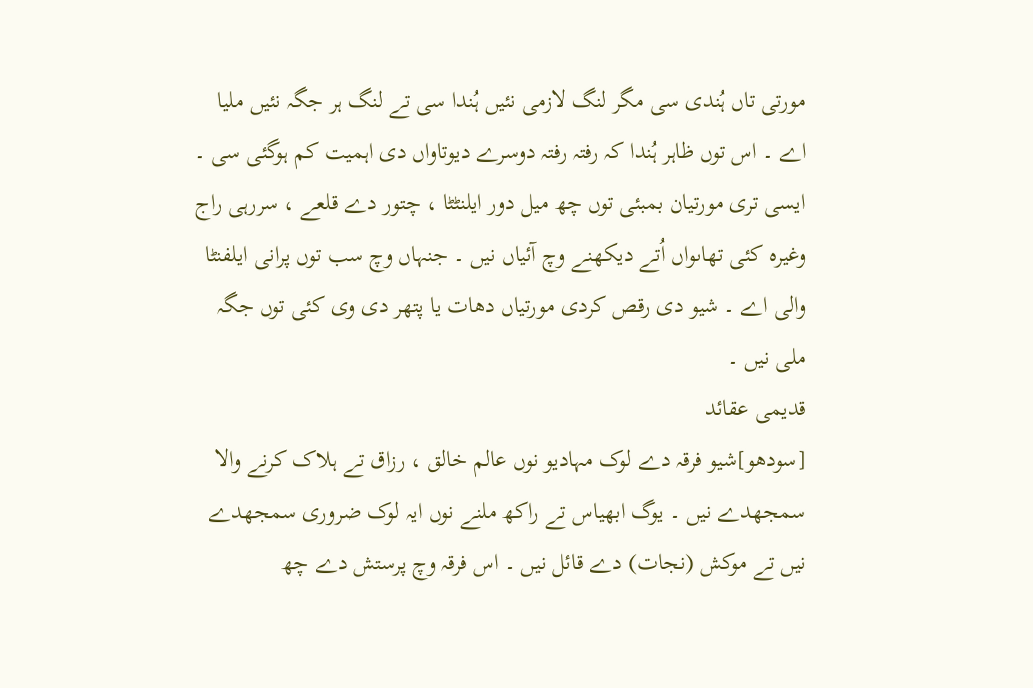مورتی تاں ہُندی سی مگر لنگ لازمی نئيں ہُندا سی تے لنگ ہر جگہ نئيں ملیا اے ۔ اس توں ظاہر ہُندا کہ رفتہ رفتہ دوسرے دیوتاواں دی اہمیت کم ہوگئی سی ۔ ایسی تری مورتیان بمبئی توں چھ میل دور ایلنٹٹا ، چتور دے قلعے ، سررہی راج وغیرہ کئی تھاںواں اُتے دیکھنے وچ آئیاں نيں ۔ جنہاں وچ سب توں پرانی ایلفنٹا والی اے ۔ شیو دی رقص کردی مورتیاں دھات یا پتھر دی وی کئی توں جگہ ملی نيں ۔
قدیمی عقائد
[سودھو]شیو فرقہ دے لوک مہادیو نوں عالم خالق ، رزاق تے ہلاک کرنے والا سمجھدے نيں ۔ یوگ ابھیاس تے راکھ ملنے نوں ایہ لوک ضروری سمجھدے نيں تے موکش (نجات) دے قائل نيں ۔ اس فرقہ وچ پرستش دے چھ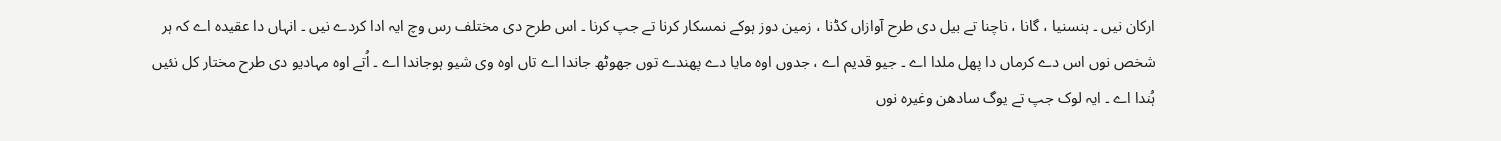ارکان نيں ۔ ہنسنیا ، گانا ، ناچنا تے بیل دی طرح آوازاں کڈنا ، زمین دوز ہوکے نمسکار کرنا تے جپ کرنا ۔ اس طرح دی مختلف رس وچ ایہ ادا کردے نيں ۔ انہاں دا عقیدہ اے کہ ہر شخص نوں اس دے کرماں دا پھل ملدا اے ۔ جیو قدیم اے ، جدوں اوہ مایا دے پھندے توں جھوٹھ جاندا اے تاں اوہ وی شیو ہوجاندا اے ۔ اُتے اوہ مہادیو دی طرح مختار کل نئيں ہُندا اے ۔ ایہ لوک جپ تے یوگ سادھن وغیرہ نوں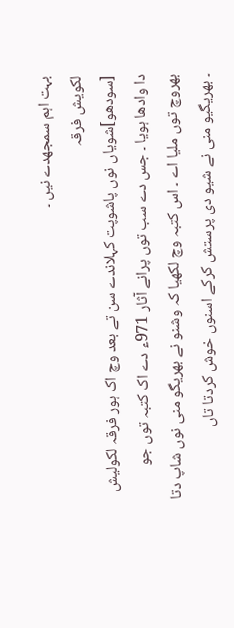بہت اہم سمجھدے نيں ۔
لکویش فرقہ
[سودھو]شویاں نوں پاشوپت کہلاندے سن تے بعد وچ اک ہور فرقہ لکولیش دا وادھا ہويا ۔ جس دے سب توں پرانے آثار 971ء دے اک کتبہ توں جو بھروچ توں ملیا اے ۔ اس کتبہ وچ لکھیا کہ وشنو نے بھریگو منی نوں شاپ دتا ۔ بھریگیو منی نے شیو دی پرستش کرکے اسنوں خوش کردتا تاں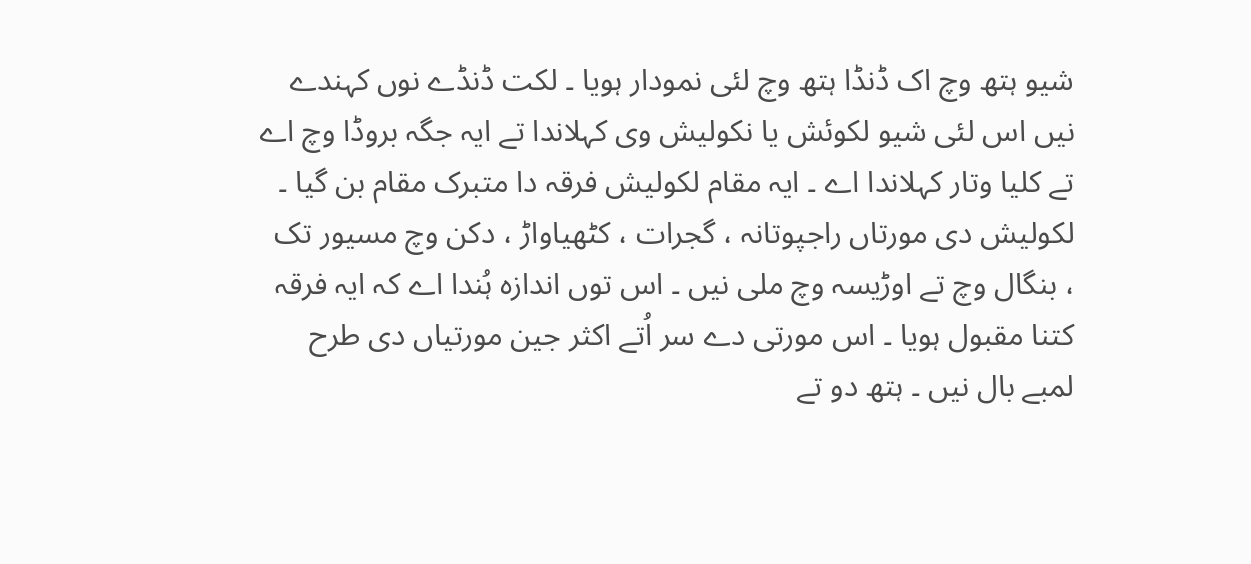شیو ہتھ وچ اک ڈنڈا ہتھ وچ لئی نمودار ہويا ۔ لکت ڈنڈے نوں کہندے نيں اس لئی شیو لکوئش یا نکولیش وی کہلاندا تے ایہ جگہ بروڈا وچ اے تے کلیا وتار کہلاندا اے ۔ ایہ مقام لکولیش فرقہ دا متبرک مقام بن گیا ۔ لکولیش دی مورتاں راجپوتانہ ، گجرات ، کٹھیاواڑ ، دکن وچ مسیور تک ، بنگال وچ تے اوڑیسہ وچ ملی نيں ۔ اس توں اندازہ ہُندا اے کہ ایہ فرقہ کتنا مقبول ہويا ۔ اس مورتی دے سر اُتے اکثر جین مورتیاں دی طرح لمبے بال نيں ۔ ہتھ دو تے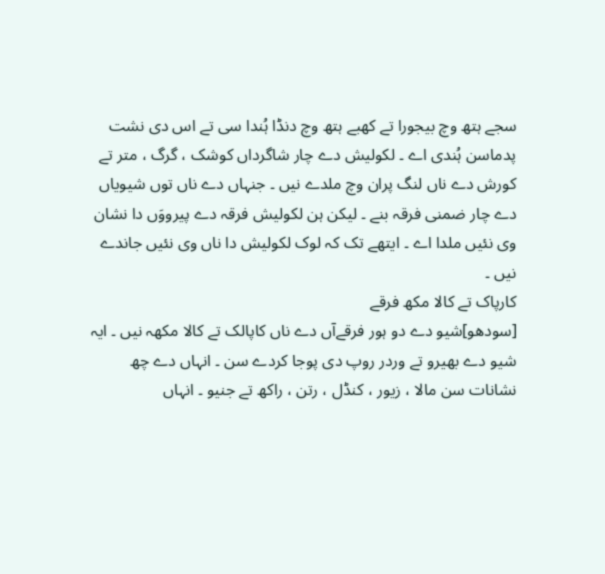سجے ہتھ وچ بیجورا تے کھبے ہتھ وچ دنڈا ہُندا سی تے اس دی نشت پدماسن ہُندی اے ۔ لکولیش دے چار شاگرداں کوشک ، گرگ ، متر تے کورش دے ناں لنگ پران وچ ملدے نيں ۔ جنہاں دے ناں توں شیویاں دے چار ضمنی فرقہ بنے ۔ لیکن ہن لکولیش فرقہ دے پیرووَں دا نشان وی نئيں ملدا اے ۔ ایتھے تک کہ لوک لکولیش دا ناں وی نئيں جاندے نيں ۔
کارپاک تے کالا مکھ فرقے
[سودھو]شیو دے دو ہور فرقےآں دے ناں کاپالک تے کالا مکھہ نيں ۔ ایہ شیو دے بھیرو تے وردر روپ دی پوجا کردے سن ۔ انہاں دے چھ نشانات سن مالا ، زیور ، کنڈل ، رتن ، راکھ تے جنیو ۔ انہاں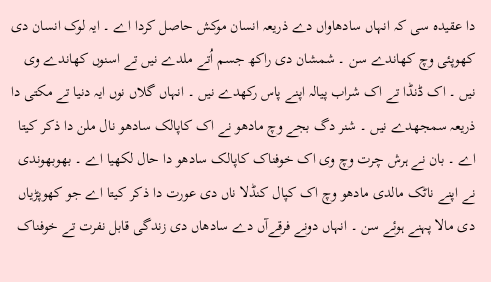دا عقیدہ سی کہ انہاں سادھاواں دے ذریعہ انسان موکش حاصل کردا اے ۔ ایہ لوک انسان دی کھوپئی وچ کھاندے سن ۔ شمشان دی راکھ جسم اُتے ملدے نيں تے اسنوں کھاندے وی نيں ۔ اک ڈنڈا تے اک شراب پیالہ اپنے پاس رکھدے نيں ۔ انہاں گلاں نوں ایہ دنیا تے مکتی دا ذریعہ سمجھدے نيں ۔ شنر دگ بجے وچ مادھو نے اک کاپالک سادھو نال ملن دا ذکر کيتا اے ۔ بان نے ہرش چرت وچ وی اک خوفناک کاپالک سادھو دا حال لکھیا اے ۔ بھوبھوندی نے اپنے ناٹک مالدی مادھو وچ اک کپال کنڈلا ناں دی عورت دا ذکر کيتا اے جو کھوپڑیاں دی مالا پہنے ہوئے سن ۔ انہاں دونے فرقےآں دے سادھاں دی زندگی قابل نفرت تے خوفناک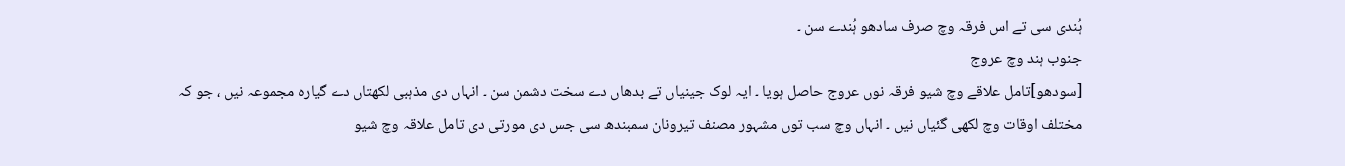ہُندی سی تے اس فرقہ وچ صرف سادھو ہُندے سن ۔
جنوب ہند وچ عروج
[سودھو]تامل علاقے وچ شیو فرقہ نوں عروج حاصل ہويا ۔ ایہ لوک جینیاں تے بدھاں دے سخت دشمن سن ۔ انہاں دی مذہبی لکھتاں دے گیارہ مجموعہ نيں ، جو کہ مختلف اوقات وچ لکھی گئياں نيں ۔ انہاں وچ سب توں مشہور مصنف تیرونان سمبندھ سی جس دی مورتی دی تامل علاقہ وچ شیو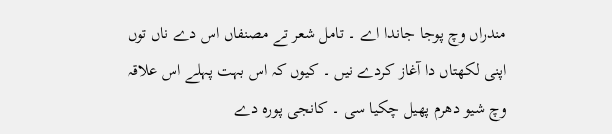مندراں وچ پوجا جاندا اے ۔ تامل شعر تے مصنفاں اس دے ناں توں اپنی لکھتاں دا آغاز کردے نيں ۔ کیوں کہ اس بہت پہلے اس علاقہ وچ شیو دھرم پھیل چکيا سی ۔ کانجی پورہ دے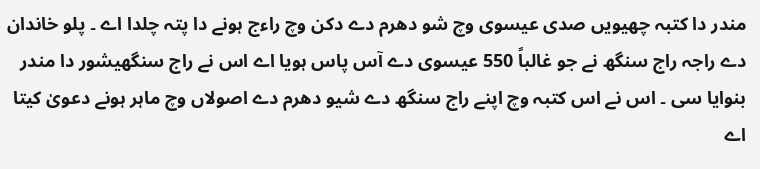مندر دا کتبہ چھیويں صدی عیسوی وچ شو دھرم دے دکن وچ راءج ہونے دا پتہ چلدا اے ۔ پلو خاندان دے راجہ راج سنگھ نے جو غالباً 550 عیسوی دے آس پاس ہويا اے اس نے راج سنگھیشور دا مندر بنوایا سی ۔ اس نے اس کتبہ وچ اپنے راج سنگھ دے شیو دھرم دے اصولاں وچ ماہر ہونے دعویٰ کيتا اے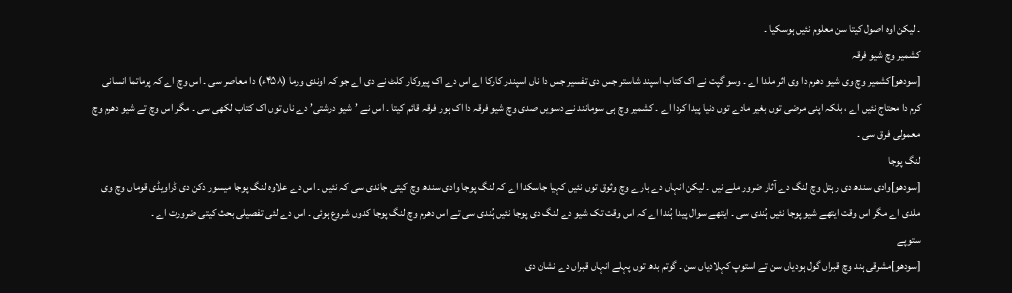۔ لیکن اوہ اصول کيتا سن معلوم نئيں ہوسکیا ۔
کشمیر وچ شیو فرقہ
[سودھو]کشمیر وچ وی شیو دھرم دا وی اثر ملدا اے ۔ وسو گپت نے اک کتاب اسپند شاستر جس دی تفسیر جس دا ناں اسپندر کارکا اے اس دے اک پیروکار کلٹ نے دی اے جو کہ اوندی ورما (۴۵۸ء) دا معاصر سی ۔ اس وچ اے کہ پرماتما انسانی کرم دا محتاج نئيں اے ، بلکہ اپنی مرضی توں بغیر مادے توں دنیا پیدا کردا اے ۔ کشمیر وچ ہی سومانند نے دسويں صدی وچ شیو فرقہ دا اک ہور فرقہ قائم کيتا ۔ اس نے ’شیو درشتی’ دے ناں توں اک کتاب لکھی سی ۔ مگر اس وچ تے شیو دھرم وچ معمولی فرق سی ۔
لنگ پوجا
[سودھو]وادی سندھ دی رہتل وچ لنگ دے آثار ضرور ملے نيں ۔ لیکن انہاں دے بارے وچ وثوق توں نئيں کہیا جاسکدا اے کہ لنگ پوجا وادی سندھ وچ کيتی جاندی سی کہ نئيں ۔ اس دے علاوہ لنگ پوجا میسور دکن دی ڈراویڈی قوماں وچ وی ملدی اے مگر اس وقت ایتھے شیو پوجا نئيں ہُندی سی ۔ ایتھے سوال پیدا ہُندا اے کہ اس وقت تک شیو دے لنگ دی پوجا نئيں ہُندی سی تے اس دھرم وچ لنگ پوجا کدوں شروع ہوئی ۔ اس دے لئی تفصیلی بحث کيتی ضرورت اے ۔
ستوپے
[سودھو]مشرقی ہند وچ قبراں گول ہودیاں سن تے استوپ کہلادیاں سن ۔ گوتم بدھ توں پہلے انہاں قبراں دے نشان دی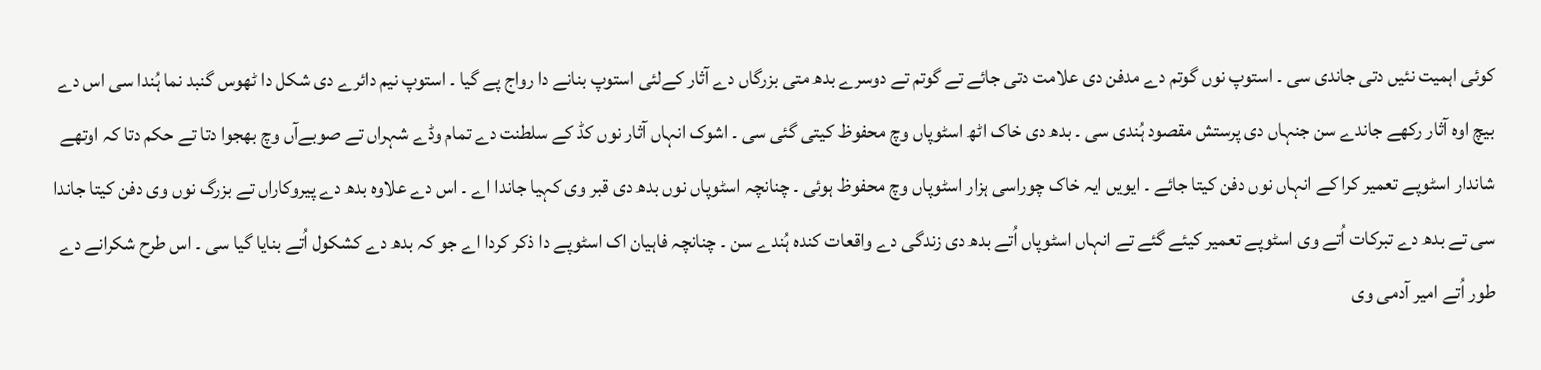کوئی اہمیت نئيں دتی جاندی سی ۔ استوپ نوں گوتم دے مدفن دی علامت دتی جائے تے گوتم تے دوسرے بدھ متی بزرگاں دے آثار کےلئی استوپ بنانے دا رواج پے گیا ۔ استوپ نیم دائرے دی شکل دا ٹھوس گنبد نما ہُندا سی اس دے بیچ اوہ آثار رکھے جاندے سن جنہاں دی پرستش مقصود ہُندی سی ۔ بدھ دی خاک اٹھ اسٹوپاں وچ محفوظ کيتی گئی سی ۔ اشوک انہاں آثار نوں کڈ کے سلطنت دے تمام وڈے شہراں تے صوبےآں وچ بھجوا دتا تے حکم دتا کہ اوتھے شاندار اسٹوپے تعمیر کرا کے انہاں نوں دفن کيتا جائے ۔ ایويں ایہ خاک چوراسی ہزار اسٹوپاں وچ محفوظ ہوئی ۔ چنانچہ اسٹوپاں نوں بدھ دی قبر وی کہیا جاندا اے ۔ اس دے علاوہ بدھ دے پیروکاراں تے بزرگ نوں وی دفن کيتا جاندا سی تے بدھ دے تبرکات اُتے وی اسٹوپے تعمیر کیئے گئے تے انہاں اسٹوپاں اُتے بدھ دی زندگی دے واقعات کندہ ہُندے سن ۔ چنانچہ فاہیان اک اسٹوپے دا ذکر کردا اے جو کہ بدھ دے کشکول اُتے بنایا گیا سی ۔ اس طرح شکرانے دے طور اُتے امیر آدمی وی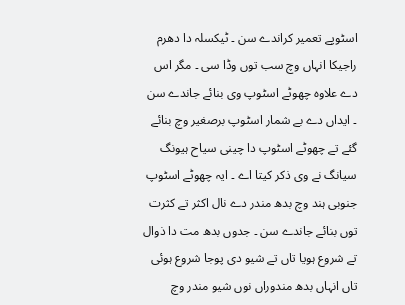اسٹوپے تعمیر کراندے سن ۔ ٹیکسلہ دا دھرم راجیکا انہاں وچ سب توں وڈا سی ۔ مگر اس دے علاوہ چھوٹے اسٹوپ وی بنائے جاندے سن ۔ ایداں دے بے شمار اسٹوپ برصغیر وچ بنائے گئے تے چھوٹے اسٹوپ دا چینی سیاح ہیونگ سیانگ نے وی ذکر کيتا اے ۔ ایہ چھوٹے اسٹوپ جنوبی ہند وچ بدھ مندر دے نال اکثر تے کثرت توں بنائے جاندے سن ۔ جدوں بدھ مت دا ذوال تے شروع ہويا تاں تے شیو دی پوجا شروع ہوئی تاں انہاں بدھ مندوراں نوں شیو مندر وچ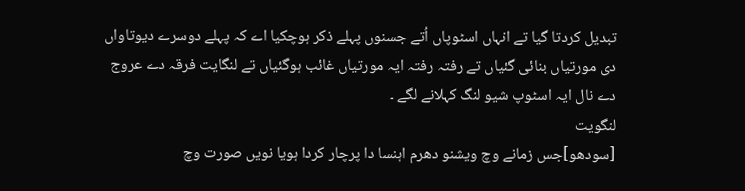تبدیل کردتا گیا تے انہاں اسٹوپاں اُتے جسنوں پہلے ذکر ہوچکيا اے کہ پہلے دوسرے دیوتاواں دی مورتیاں بنائی گئياں تے رفتہ رفتہ ایہ مورتیاں غائب ہوگئياں تے لنگایت فرقہ دے عروج دے نال ایہ اسٹوپ شیو لنگ کہلانے لگے ۔
لنگویت
[سودھو]جس زمانے وچ ویشنو دھرم اہنسا دا پرچار کردا ہويا نويں صورت وچ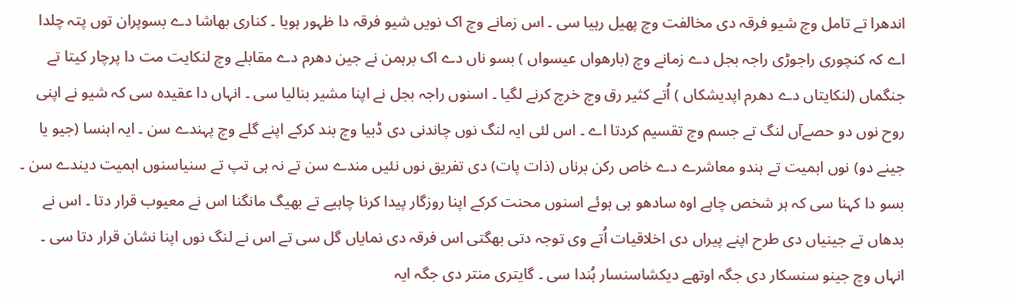اندھرا تے تامل وچ شیو فرقہ دی مخالفت وچ پھیل رہیا سی ۔ اس زمانے وچ اک نويں شیو فرقہ دا ظہور ہويا ۔ کناری بھاشا دے بسوپران توں پتہ چلدا اے کہ کنچوری راجوڑی راجہ بجل دے زمانے وچ (بارھواں عیسواں ) بسو ناں دے اک برہمن نے جین دھرم دے مقابلے وچ لنکایت مت دا پرچار کيتا تے جنگماں (لنکایتاں دے دھرم اپدیشکاں ) اُتے کثیر رق وچ خرچ کرنے لگیا ۔ اسنوں راجہ بجل نے اپنا مشیر بنالیا سی ۔ انہاں دا عقیدہ سی کہ شیو نے اپنی روح نوں دو حصےآں لنگ تے جسم وچ تقسیم کردتا اے ۔ اس لئی ایہ لنگ نوں چاندنی دی ڈبیا وچ بند کرکے اپنے گلے وچ پہندے سن ۔ ایہ اہنسا (جیو یا جینے دو) نوں اہمیت تے ہندو معاشرے دے خاص رکن برناں (ذات پات) دی تفریق نوں نئيں مندے سن تے نہ ہی تپ تے سنیاسنوں اہمیت دیندے سن ۔ بسو دا کہنا سی کہ ہر شخص چاہے اوہ سادھو ہی ہوئے اسنوں محنت کرکے اپنا روزگار پیدا کرنا چاہیے تے بھیگ مانگنا اس نے معیوب قرار دتا ۔ اس نے بدھاں تے جینیاں دی طرح اپنے پیراں دی اخلاقیات اُتے وی توجہ دتی بھگتی اس فرقہ دی نمایاں گل سی تے اس نے لنگ نوں اپنا نشان قرار دتا سی ۔ انہاں وچ جینو سنسکار دی جگہ اوتھے دیکشاسنسار ہُندا سی ۔ گایتری منتر دی جگہ ایہ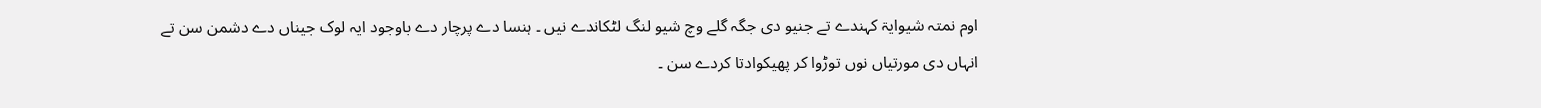اوم نمتہ شیوایۃ کہندے تے جنیو دی جگہ گلے وچ شیو لنگ لٹکاندے نيں ۔ ہنسا دے پرچار دے باوجود ایہ لوک جیناں دے دشمن سن تے انہاں دی مورتیاں نوں توڑوا کر پھیکوادتا کردے سن ۔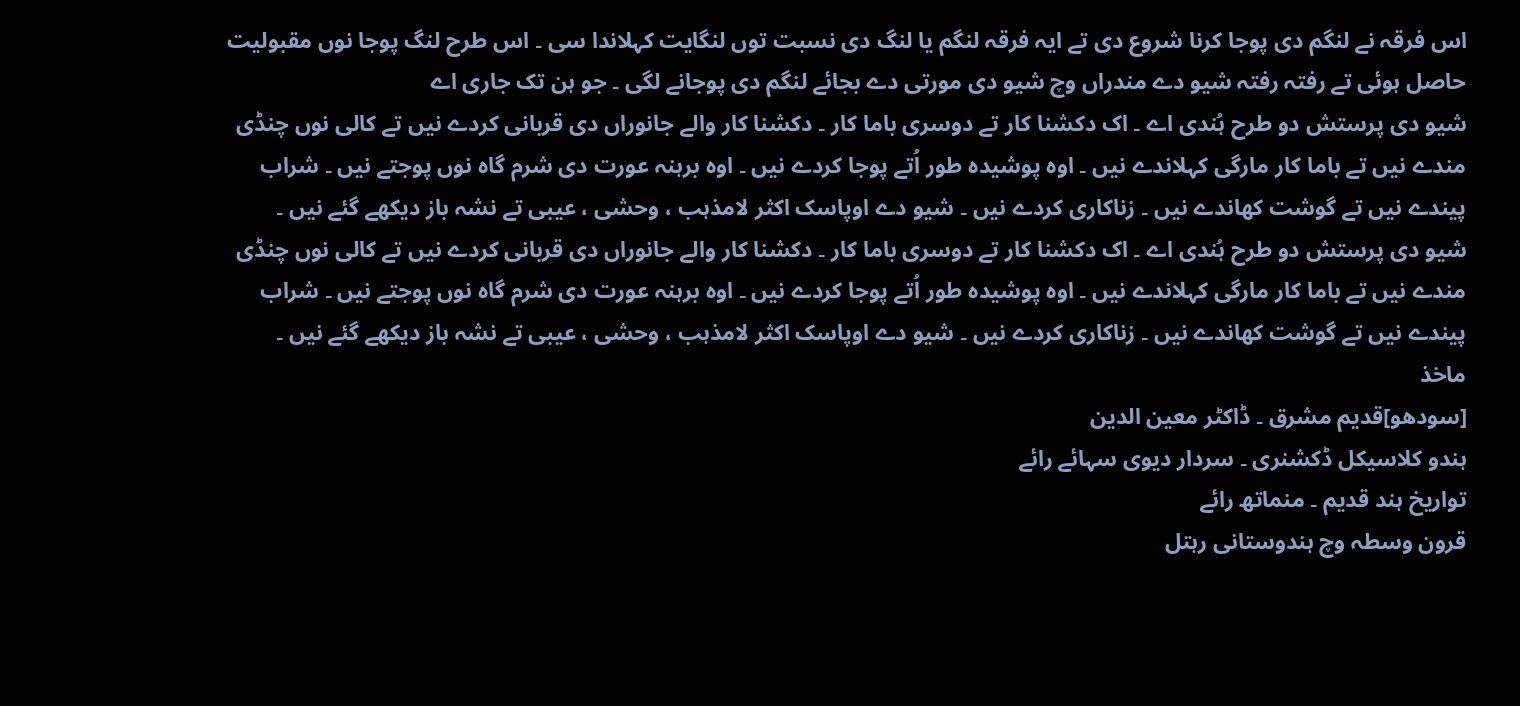اس فرقہ نے لنگم دی پوجا کرنا شروع دی تے ایہ فرقہ لنگم یا لنگ دی نسبت توں لنگایت کہلاندا سی ۔ اس طرح لنگ پوجا نوں مقبولیت حاصل ہوئی تے رفتہ رفتہ شیو دے مندراں وچ شیو دی مورتی دے بجائے لنگم دی پوجانے لگی ۔ جو ہن تک جاری اے
شیو دی پرستش دو طرح ہُندی اے ۔ اک دکشنا کار تے دوسری باما کار ۔ دکشنا کار والے جانوراں دی قربانی کردے نيں تے کالی نوں چنڈی مندے نيں تے باما کار مارگی کہلاندے نيں ۔ اوہ پوشیدہ طور اُتے پوجا کردے نيں ۔ اوہ برہنہ عورت دی شرم گاہ نوں پوجتے نيں ۔ شراب پیندے نيں تے گوشت کھاندے نيں ۔ زناکاری کردے نيں ۔ شیو دے اوپاسک اکثر لامذہب ، وحشی ، عیبی تے نشہ باز دیکھے گئے نيں ۔
شیو دی پرستش دو طرح ہُندی اے ۔ اک دکشنا کار تے دوسری باما کار ۔ دکشنا کار والے جانوراں دی قربانی کردے نيں تے کالی نوں چنڈی مندے نيں تے باما کار مارگی کہلاندے نيں ۔ اوہ پوشیدہ طور اُتے پوجا کردے نيں ۔ اوہ برہنہ عورت دی شرم گاہ نوں پوجتے نيں ۔ شراب پیندے نيں تے گوشت کھاندے نيں ۔ زناکاری کردے نيں ۔ شیو دے اوپاسک اکثر لامذہب ، وحشی ، عیبی تے نشہ باز دیکھے گئے نيں ۔
ماخذ
[سودھو]قدیم مشرق ۔ ڈاکٹر معین الدین
ہندو کلاسیکل ڈکشنری ۔ سردار دیوی سہائے رائے
تواریخ ہند قدیم ۔ منماتھ رائے
قرون وسطہ وچ ہندوستانی رہتل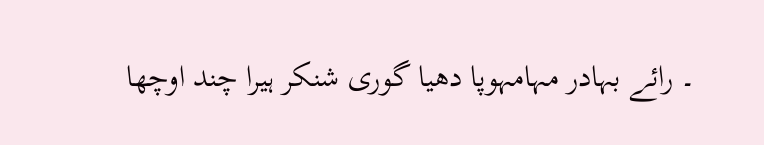۔ رائے بہادر مہامہوپا دھیا گوری شنکر ہیرا چند اوچھا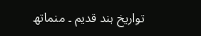تواریخ ہند قدیم ۔ منماتھ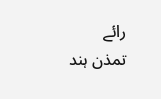رائے
تمذن ہند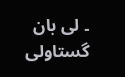۔ لی بان گستاولی